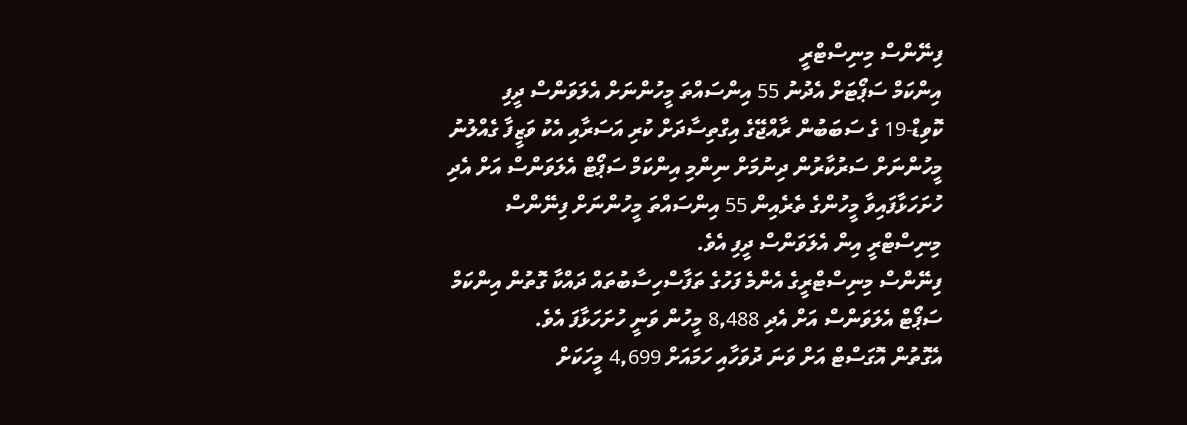ފިނޭންސް މިނިސްޓްރީ
އިންކަމް ސަޕޯޓަށް އެދުނު 55 އިންސައްތަ މީހުންނަށް އެލަވަންސް ދީފި
ކޮވިޑް-19 ގެ ސަބަބުން ރާއްޖޭގެ އިގްތިސާދަށް ކުރި އަސަރާއި އެކު ވަޒީފާ ގެއްލުނު މީހުންނަށް ސަރުކާރުން ދިނުމަށް ނިންމި އިންކަމް ސަޕޯޓް އެލަވަންސް އަށް އެދި ހުށަހަޅާފައިވާ މީހުންގެ ތެރެއިން 55 އިންސައްތަ މީހުންނަށް ފިނޭންސް މިނިސްޓްރީ އިން އެލަވަންސް ދީފި އެވެ.
ފިނޭންސް މިނިސްޓްރީގެ އެންމެ ފަހުގެ ތަފާސްހިސާބުތައް ދައްކާ ގޮތުން އިންކަމް ސަޕޯޓް އެލަވަންސް އަށް އެދި 8,488 މީހުން ވަނީ ހުށަހަޅާފަ އެވެ.
އެގޮތުން އޮގަސްޓް އަށް ވަނަ ދުވަހާއި ހަމައަށް 4,699 މީހަކަށް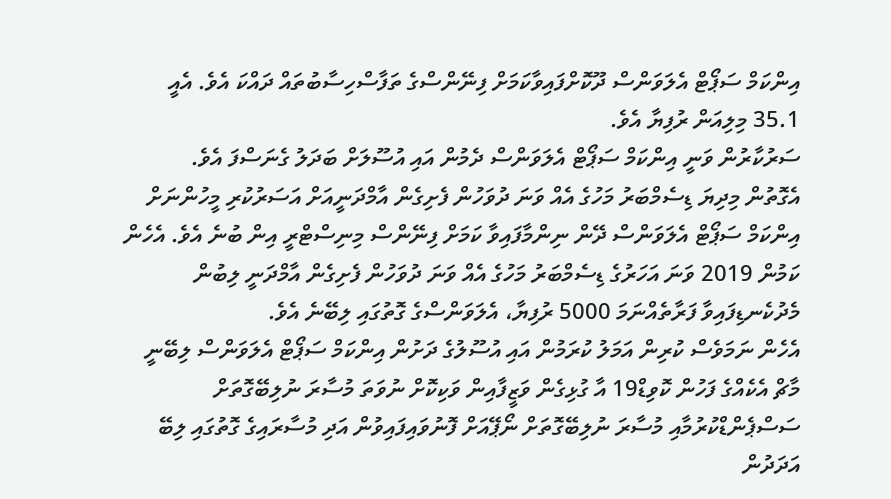އިންކަމް ސަޕޯޓް އެލަވަންސް ދޫކޮށްފައިވާކަމަށް ފިނޭންސްގެ ތަފާސްހިސާބުތައް ދައްކަ އެވެ. އެއީ 35.1 މިލިއަން ރުފިޔާ އެވެ.
ސަރުކާރުން ވަނީ އިންކަމް ސަޕޯޓް އެލަވަންސް ދެމުން އައި އުސޫލަށް ބަދަލު ގެނަސްފަ އެވެ.
އެގޮތުން މިދިޔަ ޑިސެމްބަރު މަހުގެ އެއް ވަނަ ދުވަހުން ފެށިގެން އާމްދަނީއަށް އަސަރުކުރި މީހުންނަށް އިންކަމް ސަޕޯޓް އެލަވަންސް ދޭން ނިންމާފައިވާ ކަމަށް ފިނޭންސް މިނިސްޓްރީ އިން ބުނެ އެވެ. އެހެން ކަމުން 2019 ވަނަ އަހަރުގެ ޑިސެމްބަރު މަހުގެ އެއް ވަނަ ދުވަހުން ފެށިގެން އާމްދަނީ ލިބުން މެދުކެނޑިފައިވާ ފަރާތެއްނަމަ 5000 ރުފިޔާ، އެލަވަންސްގެ ގޮތުގައި ލިބޭނެ އެވެ.
އެހެން ނަމަވެސް ކުރިން އަމަލު ކުރަމުން އައި އުސޫލުގެ ދަށުން އިންކަމް ސަޕޯޓް އެލަވަންސް ލިބޭނީ މާޗް އެކެއްގެ ފަހުން ކޮވިޑް19 އާ ގުޅިގެން ވަޒީފާއިން ވަކިކޮށް ނުވަތަ މުސާރަ ނުލިބޭގޮތަށް ސަސްޕެންޑްކުރުމާއި މުސާރަ ނުލިބޭގޮތަށް ނޯޕޭއަށް ފޮނުވައިފައިވުން އަދި މުސާރައިގެ ގޮތުގައި ލިބޭ އަދަދުން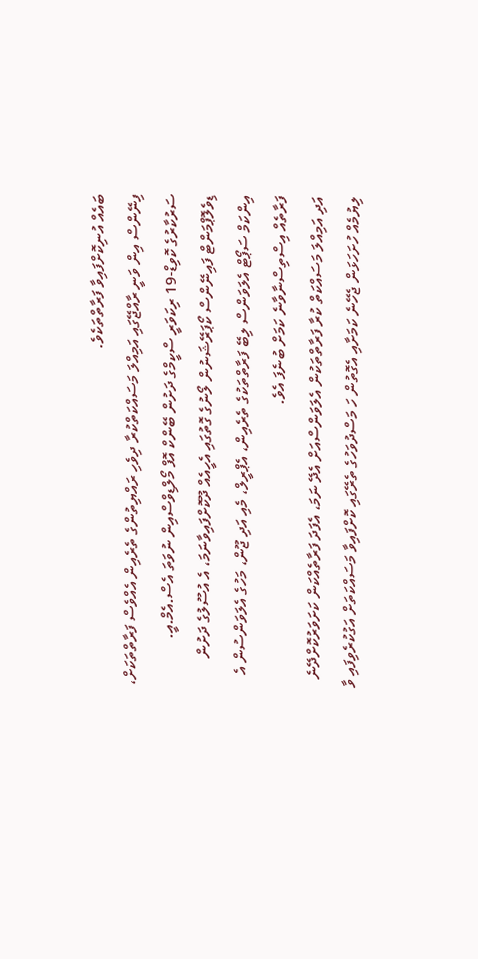ބައެއް އުނިކޮށްފައިވާ ފަރާތްތަކެވެ.
ފިނޭންސް އިން ވަނީ ރާއްޖޭގައި އަމިއްލަ މަސައްކަތްކުރާ ދިވެހި ރައްޔިތުންގެ ތެރެއިން އެއްވެސް ފަރާތްތަކަށް، ސަރުކާރުގެ ކޮވިޑް-19 ރިކަވަރީ ސްކީމްގެ ދަށުން ބޭންކް އޮފް މޯލްޑިވްސްއިން ނުވަތަ އެސް.އެމް.އީ. ޑިވެލޮޕްމަންޓް ފައިނޭންސް ކޯޕަރޭޝަނުން ލޯނުގެ ގޮތުގައި އެހީއެއް ދޫކޮށްފައިވާނަމަ، އެ އުސޫލުގެ ދަށުން އިންކަމް ސަޕޯޓް އެލަވަންސް ލިބޭ ފަރާތްތަކުގެ ތެރެއިން، އެޕްރީލް، މެއި އަދި ޖޫން، މަހުގެ އެލަވަންސުން އެ ފަރާތެއް އިސްތިސްނާވާނެ ކަމަށް ބުނެފަ އެވެ.
އަދި އަމިއްލަ މަސައްކަތް ކުރާ ފަރާތްތަކުން އެލަވަންސްއަށް އެދޭ ނަމަ، އެފަދަ ފަރާތެއްކަން ކަށަވަރުކޮށްދޭނެ ލިޔުމެއް ހުށަހަޅަން ޖެހޭނެ ކަމަށާއި އެގޮތުން ހަ މަސްދުވަހުގެ ތެރޭގައި ކޮށްފައިވާ މަސައްކަތަށް އަގުކުރެވިފައި ވާ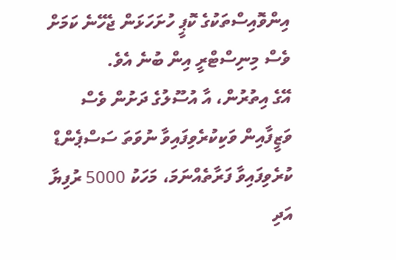އިންވޮއިސްތަކުގެ ކޮޕީ ހުށަހަޅަން ޖެހޭނެ ކަމަށް ވެސް މިނިސްޓްރީ އިން ބުނެ އެވެ.
އޭގެ އިތުރުން، އާ އުސޫލުގެ ދަށުން ވެސް ވަޒީފާއިން ވަކިކުރެވިފައިވާ ނުވަތަ ސަސްޕެންޑް ކުރެވިފައިވާ ފަރާތެއްނަމަ، މަހަކު 5000 ރުފިޔާ އަދި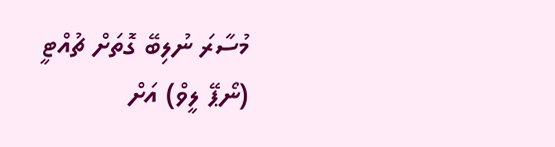މުސާރަ ނުލިބޭ ގޮތަށް ޗުއްޓީ (ނޯޕޭ ލީވް) އަށް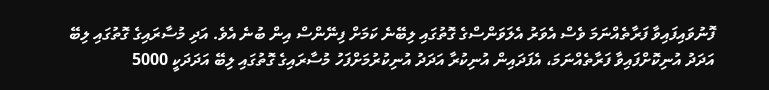ފޮނުވައިފައިވާ ފަރާތެއްނަމަ ވެސް އެވަރު އެލަވަންސްގެ ގޮތުގައި ލިބޭނެ ކަމަށް ފިނޭންސް އިން ބުނެ އެވެ. އަދި މުސާރައިގެ ގޮތުގައި ލިބޭ އަދަދު އުނިކޮށްފައިވާ ފަރާތެއްނަމަ، އެފަދައިން އުނިކުރާ އަދަދު އުނިކުރުމަށްފަހު މުސާރައިގެ ގޮތުގައި ލިބޭ އަދަދަކީ 5000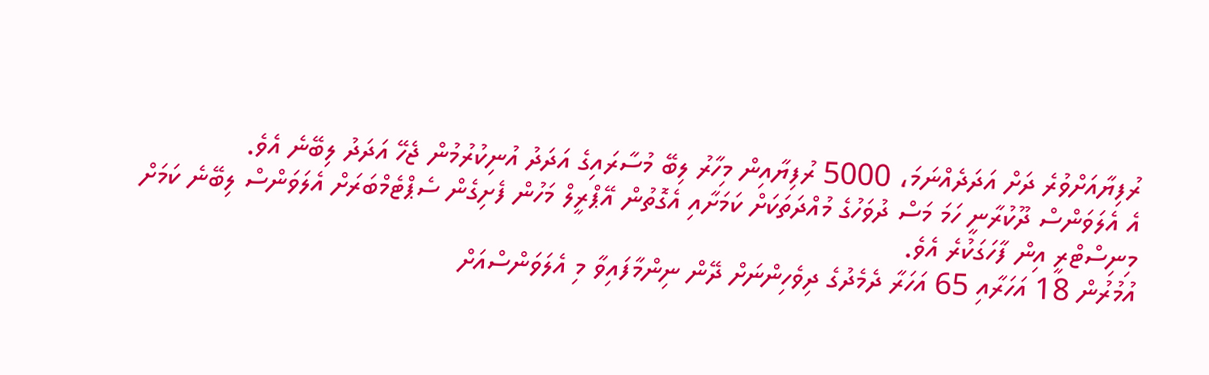ރުފިޔާއަށްވުރެ ދަށް އަދަދެއްނަމަ، 5000 ރުފިޔާއިން މިހާރު ލިބޭ މުސާރައިގެ އަދަދު އުނިކުރުމުން ޖެހޭ އަދަދު ލިބޭނެ އެވެ.
އެ އެލަވަންސް ދޫކުރާނީ ހަމަ މަސް ދުވަހުގެ މުއްދަތަކަށް ކަމަށާއި އެގޮތުން އޭޕްރީލް މަހުން ފެށިގެން ސެޕްޓެމްބަރަށް އެލަވަންސް ލިބޭނެ ކަމަށް މިނިސްޓްރީ އިން ފާހަގަކުރެ އެވެ.
އުމުރުން 18 އަހަރާއި 65 އަހަރާ ދެމެދުގެ ދިވެހިންނަށް ދޭން ނިންމާފައިވާ މި އެލަވަންސްއަށް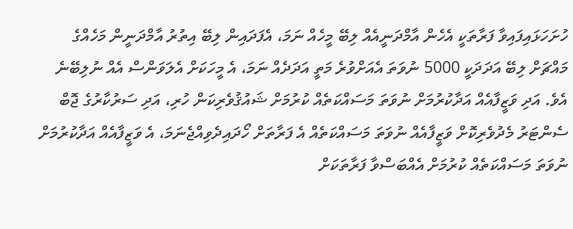ހުށަހަޅައިފައިވާ ފަރާތަކީ އެހެން އާމްދަނީއެއް ލިބޭ މީހެއް ނަމަ، އެފަދައިން ލިބޭ އިތުރު އާމްދަނީން މަހެއްގެ މައްޗަށް ލިބޭ އަދަދަކީ 5000 ނުވަތަ އެއަށްވުރެ މަތީ އަދަދެއް ނަމަ، އެ މީހަކަށް އެލަވަންސް އެއް ނުލިބޭނެ އެވެ. އަދި ވަޒީފާއެއް އަދާކުރުމަށް ނުވަތަ މަސައްކަތެއް ކުރުމަށް ޝައުޤުވެރިކަން ހުރި، އަދި ސަރުކާރުގެ ޖޮބް ސެންޓަރު މެދުވެރިކޮށް ވަޒީފާއެއް ނުވަތަ މަސައްކަތެއް އެ ފަރާތަށް ހޯދައިދެވިއްޖެނަމަ، އެ ވަޒީފާއެއް އަދާކުރުމަށް ނުވަތަ މަސައްކަތެއް ކުރުމަށް އެއްބަސްވާ ފަރާތަކަށް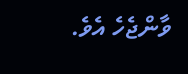ވާންޖެހެ އެވެ.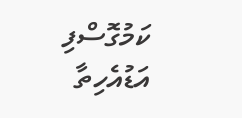ކަމުގޮސްފި
އަޑުއެހިތާ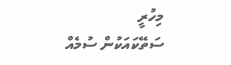މިހުރީ
ސަތޭކައަކުން ސުމެއް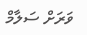ވަރަށް ސަލާމް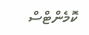ކޮމެންޓްސް